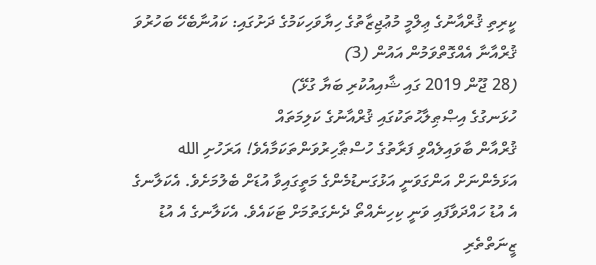ކީރިތި ޤުރްއާނުގެ ޢިލްމީ މުޢުޖިޒާތުގެ ހިޔާވަހިކަމުގެ ދަށުގައި: ކައުނާބެހޭ ބަހުރުވަ ޤުރްއާނާ އެއްގޮތްވަމުން އައުން (3)
(28 ޖޫން 2019 ގައި ޝާއިއުކުރި ބަޔާ ގުޅޭ)
ހުޅަނގުގެ އިޞްޠިލާޙުތަކުގައި ޤުރްއާނުގެ ކަލިމަތައް
ޤުރްއާން ބާވައިލެއްވި ފަރާތުގެ ހުސްޠާހިރުވަންތަކަމާއެވެ! އަރަހުށި الله އަޅަމެންނަށް އަންގަވަނީ އަޅުގަނޑުމެންގެ މަތީގައިވާ އުޑަށް ބެލުމަށެވެ. އެކަލާނގެ އެ އުޑު ހައްދަވާފައި ވަނީ ކިހިނެއްތޯ ދެނެގަތުމަށް ޓަކައެވެ. އެކަލާނގެ އެ އުޑު ޒީނަތްތެރި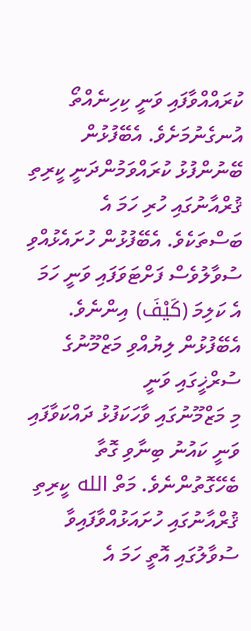ކުރައްއްވާފައި ވަނީ ކިހިނެއްތޯ އުނގެނުމަށެވެ. އެބޭފުޅުން ބޭނުންފުޅު ކުރައްވަމުންދަނީ ކީރިތި ޤުރްއާނުގައި ހުރި ހަމަ އެ ބަސްތަކެވެ. އެބޭފުޅުން ހުށައެޅުއްވި ސުވާލުވެސް ފަށްޓަވަފައި ވަނީ ހަމަ އެ ކަލިމަ (كَيْفَ) އިންނެވެ. އެބޭފުޅުން ލިޔުއްވި މަޒްމޫނުގެ ސުރްޚީގައި ވަނީ
މި މަޒްމޫނުގައި ވާހަކަފުޅު ދައްކަވާފައި ވަނީ ކައުނު ބިނާވި ގޮތާ ބެހޭގޮތުންނެވެ. މަތް الله ކީރިތި ޤުރްއާނުގައި ހުށައަޅުއްވާފައިވާ ސުވާލުގައި އޮތީ ހަމަ އެ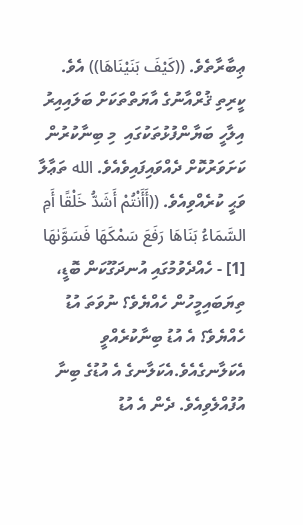ޢިބާރާތެވެ. ((كَيْفَ بَنَيْنَاهَا)) އެވެ.
ކީރިތި ޤުރްއާނުގެ އާޔަތްތަކަށް ބަލައިއިރު އިލާހީ ބަޔާންފުޅުތަކުގައި  މި ބިނާކުރުން ކަށަވަރުކޮށް ދެއްވައިފައިވެއެވެ. الله ތަޢާލާ ވަޙީ ކުރެއްވިއެވެ. ((أَأَنْتُمْ أَشَدُّ خَلْقًا أَمِ السَّمَاءُ بَنَاهَا رَفَعَ سَمْكَهَا فَسَوَّىٰهَا [1] - ހެއްދެވުމުގައި އުނދަގޫކަން ބޮޑީ، ތިޔަބައިމީހުން ހެއްޔެވެ؟ ނުވަތަ އުޑު ހެއްޔެވެ؟ އެ އުޑު ބިނާކުރެއްވީ އެކަލާނގެއެވެ.އެކަލާނގެ އެ އުޑުގެ ބިނާ އުފުއްލެވިއެވެ. ދެން އެ އުޑު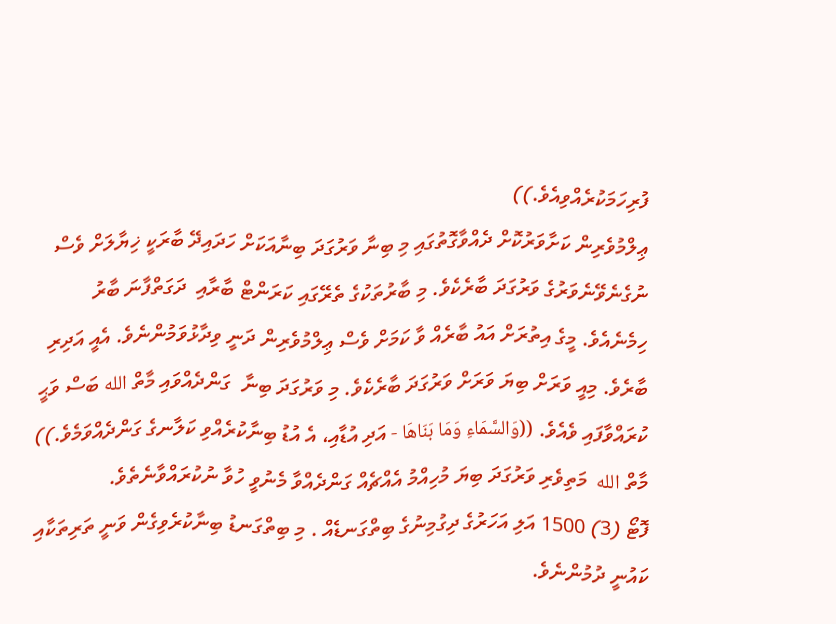ފުރިހަމަކުރެއްވިއެވެ.))
ޢިލްމުވެރިން ކަށާވަރުކޮށް ދެއްވާގޮތުގައި މި ބިނާ ވަރުގަދަ ބިނާއަކަށް ހަދައިދޭ ބާރަކީ ޚިޔާލަށް ވެސް ނުގެނެވޭނެވަރުގެ ވަރުގަދަ ބާރެކެވެ. މި ބާރުތަކުގެ ތެރޭގައި ކަރަންޓް ބާރާއި  ދަގަތްފާނަ ބާރު ހިމެނެއެވެ. މީގެ އިތުރަށް އައު ބާރެއް ވާ ކަމަށް ވެސް ޢިލްމުވެރިން ދަނީ ވިދާޅުވަމުންނެވެ. އެއީ އަދިރި ބާރެވެ. މިއީ ވަރަށް ބިޔަ ވަރަށް ވަރުގަދަ ބާރެކެވެ. މި ވަރުގަދަ ބިނާ  ގަންދެއްވައި މާތް الله ބަސް ވަޙީ ކުރައްވާފައި ވެއެވެ. ((وَالسَّمَاءِ وَمَا بَنَاهَا - އަދި އުޑާއި، އެ އުޑު ބިނާކުރެއްވި ކަލާނގެ ގަންދެއްވަމެވެ.)) މާތް الله  މަތިވެރި ވަރުގަދަ ބިޔަ މުހިއްމު އެއްޗެއް ގަންދެއްވާ މެނުވީ ހުވާ ނުކުރައްވާނެތެވެ.
ފޮޓޯ (3) 1500 އަލި އަހަރުގެ ދިގުމިނުގެ ބިތްގަނޑެއް . މި ބިތްގަނޑު ބިނާކުރެވިގެން ވަނީ ތަރިތަކާއި ކައުނީ ދުމުންނެވެ.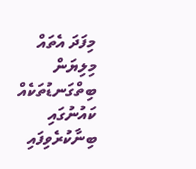މިފަދަ އެތައް މިލިޔަން ބިތްގަނޑުތަކެއް ކައުނުގައި ބިނާކުރެވިފައި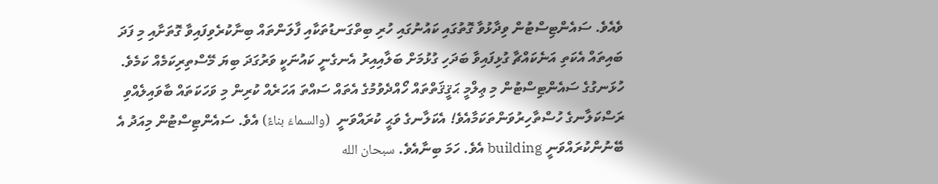ވެއެވެ. ސައެންޓިސްޓުން ވިދާޅުވާ ގޮތުގައި ކައުނުގައި ހުރި ބިތްގަނޑުތަކާއި ފާލަންތައް ބިނާކުރެވިފައިވާ ގޮތަށާއި މި ފަދަ ބައިތައް އެކަތި އަނެކައްޗާ ގުޅިފައިވާ ބަދަހި ގުޅުމަށް ބަލާއިއިރު އެނގެނީ ކައުނަކީ ވަރުގަދަ ބިޔަ މޭސްތިރިކަމެއް ކަމެވެ. ހުޅަނގުގެ ސައެންޓިސްޓުން މި ޢިލްމީ ޙަޤީޤަތްތައް ހޯއްދެވުމުގެ އެތައް ސައްތަ އަހަރެއް ކުރިން މި ވަހަކަތައް ބާވައިލެއްވި ރަސްކަލާނގެ ހުސްތާހިރުވަންތަކަމާއެވެ! އެކަލާނގެ ވަޙީ ކުރައްވަނީ  (والسماءَ بناءً) އެވެ. ސައެންޓިސްޓުން މިއަދު އެ ބޭނުންކުރައްވަނީ building އެވެ. ހަމަ ބިނާއެވެ. سبحان الله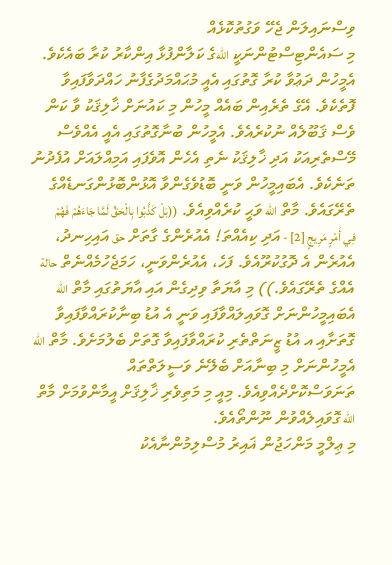ވިސްނައިލަން ޖެހޭ ވަގުތުކޮޅެއް
މި ސައެންޓިސްޓުންނަކީ اللهގެ ކަލާންފުޅާ އިންކާރު ކުރާ ބައެކެވެ. އެމީހުން ދަޢުވާ ކުރާ ގޮތުގައި އެއީ މުޙައްމަދުގެފާނު ހައްދަވާފައިވާ ފޮތެކެވެ. އޭގެ ތެރެއިން ބައެއް މީހުން މި ކައުނަށް ޚާލިޤަކު ވާ ކަން ވެސް ޤަބޫލެއް ނުކުރެއެވެ. އެމީހުން ބުނާގޮތުގައި އެއީ އެއްވެސް މޭސްތެރިއަކު އަދި ޚާލިޤަކު ނެތި އެހެން އޮވެފައި އަމިއްލައަށް އުފެދުނު ތަނެކެވެ. އެބައިމީހުން ވަނީ ބޮޑުވެގެންވާ އޮޅުންބޮޅުންގަނޑެއްގެ ތެރޭގައެވެ. މާތް الله ވަޙީ ކުރެއްވިއެވެ. ((بَلْ كَذَّبُوا بِالْحَقِّ لَمَّا جَاءَهُمْ فَهُمْ فِي أَمْرٍ مَرِيجٍ [2] - އަދި ކިއެއްތަ! އެއުރެންގެ ގާތަށް حق އައިހިނދު، އެއުރެން އެ ދޮގުކުރޫއެވެ. ފަހެ، އެއުރެންވަނީ، ހަމަޖެހުމެއްނެތް حالة އެއްގެ ތެރޭގައެވެ.)) މި އާޔަތާ ވިދިގެން އައި އާޔަތުގައި މާތް الله އެބައިމީހުންނަށް ގޮވައިލައްވާފައި ވަނީ އެ އުޑު ބިނާކުރައްވާފައިވާ ގޮތަށާއި އ އުޑު ޒީނަތްތެރި ކުރައްވާފައިވާ ގޮތަށް ބެލުމަށެވެ. މާތް الله އެމީހުންނަށް މި ބިނާއަށް ބެލޭނެ ވަސީލަތްތައް  ތަނަވަސްކޮށްދެއްވިއެވެ. މިއީ މި މަތިވެރި ޚާލިޤަށް އީމާންވުމަށް މާތް الله ގޮވައިލެއްވުން ނޫންތޯއެވެ.
މި ޢިލްމީ މަންހަޖުން ޣައިރު މުސްލިމުންނާއެކު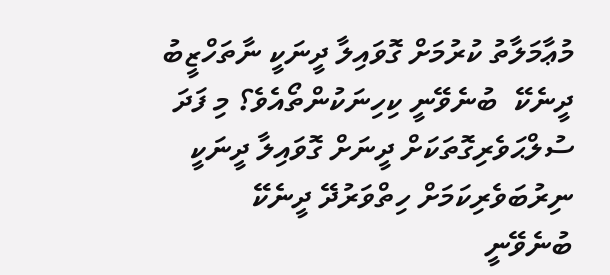މުޢާމަލާތު ކުރުމަށް ގޮވައިލާ ދީނަކީ ނާތަހްޒީބު ދީނެކޭ  ބުނެވޭނީ ކިހިނަކުންތޯއެވެ؟ މި ފަދަ ސުލްޙަވެރިގޮތަކަށް ދީނަށް ގޮވައިލާ ދީނަކީ ނިރުބަވެރިކަމަށް ހިތްވަރުދޭ ދީނެކޭ ބުނެވޭނީ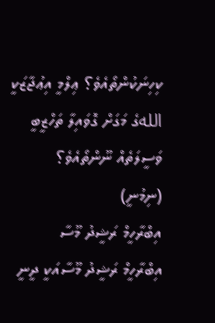ކިހިނަކުންތޯއެވެ؟ ޢިލްމީ އިޢުޖާޒަކީ اللهގެ މަގަށް ގޮވައިލާ ތަހްޒީބީ ވަސީލަތެއް ނޫންތޯއެވެ؟
(ނިމުނީ)
އިބްރާހީމް ރަޝީދު މޫސާ
އިބްރާހީމް ރަޝީދު މޫސާއަކީ ދީނީ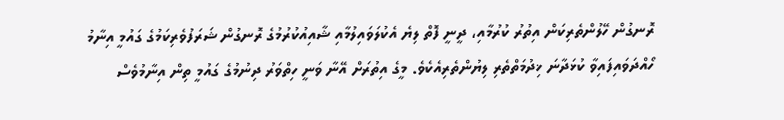ރޮނގުން ހޭލުންތެރިކަން އިތުރު ކުރުމާއި، ދީނީ ފޮތް ލިޔެ އެކުލަވައިލުމާއި ޝާއިއުކުރުމުގެ ރޮނގުން ޝަރަފުވެރިކަމުގެ ގައުމީ އިނާމު ހޯއްދަވައިފައިވާ ކުޅަދާނަ ޚިދުމަތްތެރި ލިޔުންތެރިއެކެވެ. މީގެ އިތުރަށް އޭނާ ވަނީ ހިތްވަރު ދިނުމުގެ ގައުމީ ތިން އިނާމުވެސް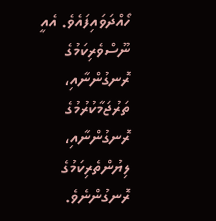ހޯއްދަވައިފައެވެ. އެއީ ނޫސްވެރިކަމުގެ ރޮނގުންނާއި، ތަރުޖަމާކުރުމުގެ ރޮނގުންނާއި، ލިޔުންތެރިކަމުގެ ރޮނގުންނެވެ.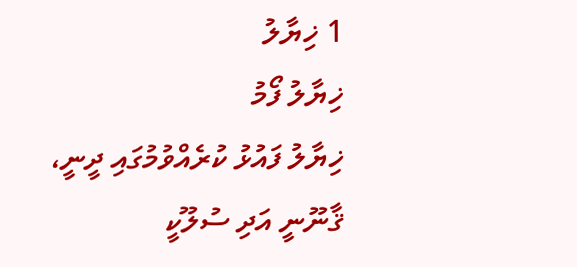1 ޚިޔާލު
ޚިޔާލު ފޯމު
ޚިޔާލު ފައުޅު ކުރެއްވުމުގައި ދީނީ، ޤާނޫނީ އަދި ސުލޫކީ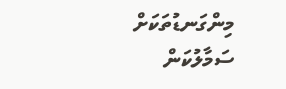މިންގަނޑުތަކަށް ސަމާލުކަން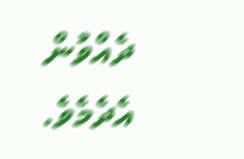ދެއްވުން އެދެމެވެ.